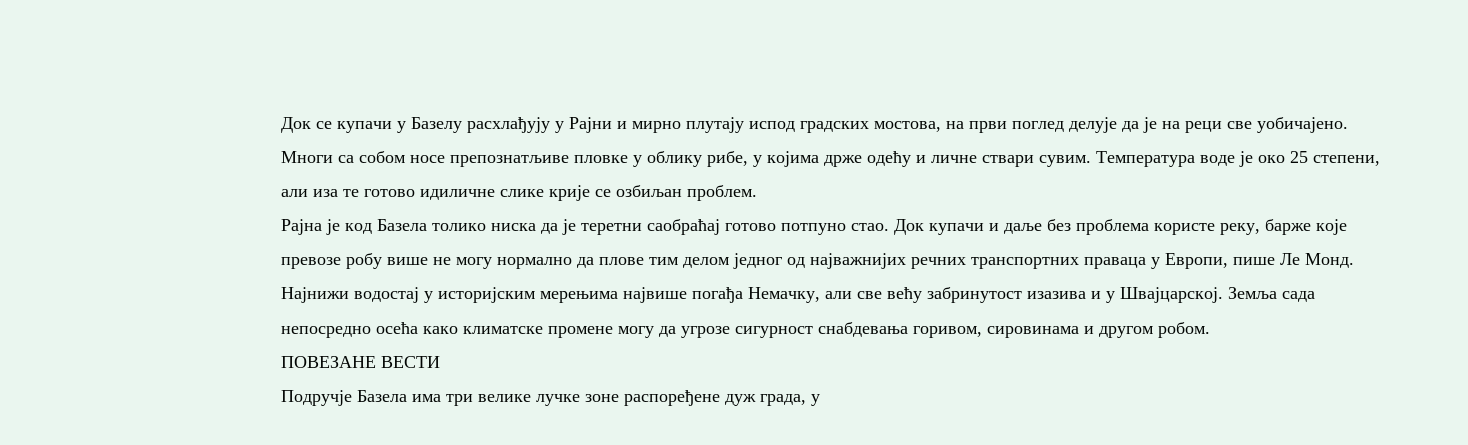Док се купачи у Базелу расхлађују у Рајни и мирно плутају испод градских мостова, на први поглед делује да је на реци све уобичајено. Многи са собом носе препознатљиве пловке у облику рибе, у којима држе одећу и личне ствари сувим. Температура воде је око 25 степени, али иза те готово идиличне слике крије се озбиљан проблем.
Рајна је код Базела толико ниска да је теретни саобраћај готово потпуно стао. Док купачи и даље без проблема користе реку, барже које превозе робу више не могу нормално да плове тим делом једног од најважнијих речних транспортних праваца у Европи, пише Ле Монд.
Најнижи водостај у историјским мерењима највише погађа Немачку, али све већу забринутост изазива и у Швајцарској. Земља сада непосредно осећа како климатске промене могу да угрозе сигурност снабдевања горивом, сировинама и другом робом.
ПОВЕЗАНЕ ВЕСТИ
Подручје Базела има три велике лучке зоне распоређене дуж града, у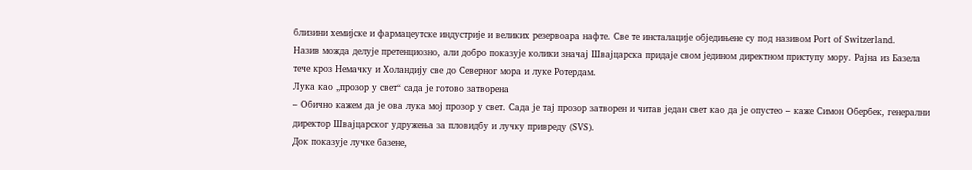близини хемијске и фармацеутске индустрије и великих резервоара нафте. Све те инсталације обједињене су под називом Port of Switzerland.
Назив можда делује претенциозно, али добро показује колики значај Швајцарска придаје свом једином директном приступу мору. Рајна из Базела тече кроз Немачку и Холандију све до Северног мора и луке Ротердам.
Лука као „прозор у свет“ сада је готово затворена
– Обично кажем да је ова лука мој прозор у свет. Сада је тај прозор затворен и читав један свет као да је опустео – каже Симон Обербек, генерални директор Швајцарског удружења за пловидбу и лучку привреду (SVS).
Док показује лучке базене,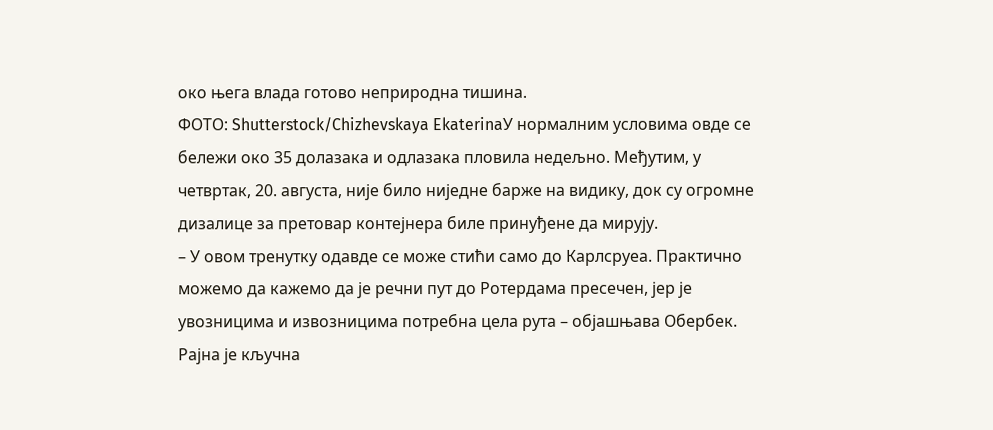око њега влада готово неприродна тишина.
ФОТО: Shutterstock/Chizhevskaya EkaterinaУ нормалним условима овде се бележи око 35 долазака и одлазака пловила недељно. Међутим, у четвртак, 20. августа, није било ниједне барже на видику, док су огромне дизалице за претовар контејнера биле принуђене да мирују.
– У овом тренутку одавде се може стићи само до Карлсруеа. Практично можемо да кажемо да је речни пут до Ротердама пресечен, јер је увозницима и извозницима потребна цела рута – објашњава Обербек.
Рајна је кључна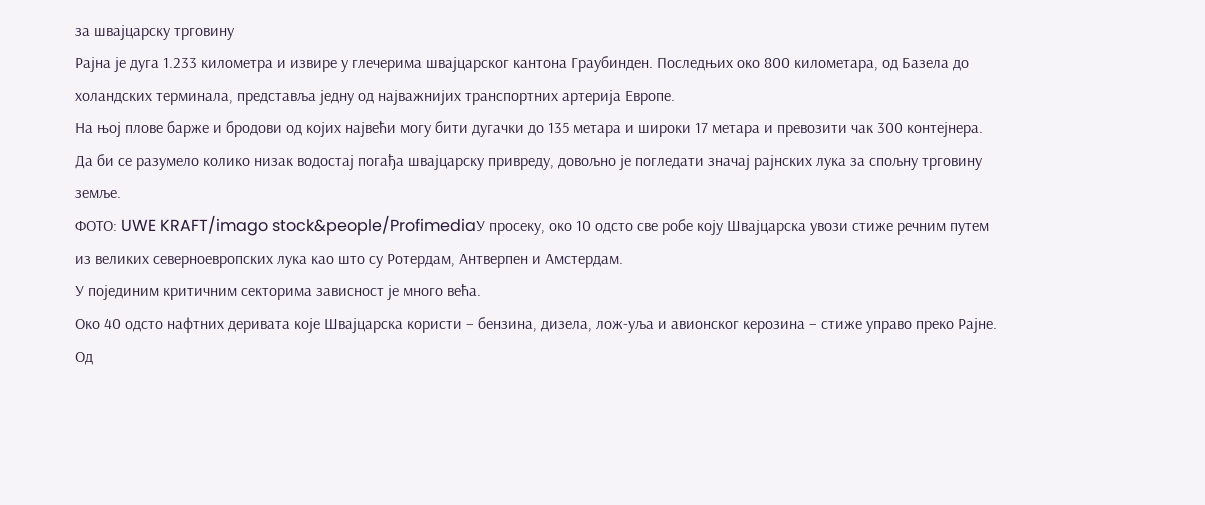за швајцарску трговину
Рајна је дуга 1.233 километра и извире у глечерима швајцарског кантона Граубинден. Последњих око 800 километара, од Базела до холандских терминала, представља једну од најважнијих транспортних артерија Европе.
На њој плове барже и бродови од којих највећи могу бити дугачки до 135 метара и широки 17 метара и превозити чак 300 контејнера.
Да би се разумело колико низак водостај погађа швајцарску привреду, довољно је погледати значај рајнских лука за спољну трговину земље.
ФОТО: UWE KRAFT/imago stock&people/ProfimediaУ просеку, око 10 одсто све робе коју Швајцарска увози стиже речним путем из великих северноевропских лука као што су Ротердам, Антверпен и Амстердам.
У појединим критичним секторима зависност је много већа.
Око 40 одсто нафтних деривата које Швајцарска користи – бензина, дизела, лож-уља и авионског керозина – стиже управо преко Рајне.
Од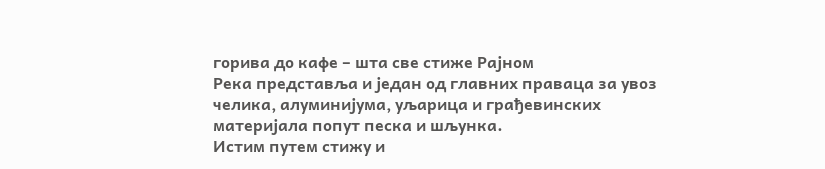горива до кафе – шта све стиже Рајном
Река представља и један од главних праваца за увоз челика, алуминијума, уљарица и грађевинских материјала попут песка и шљунка.
Истим путем стижу и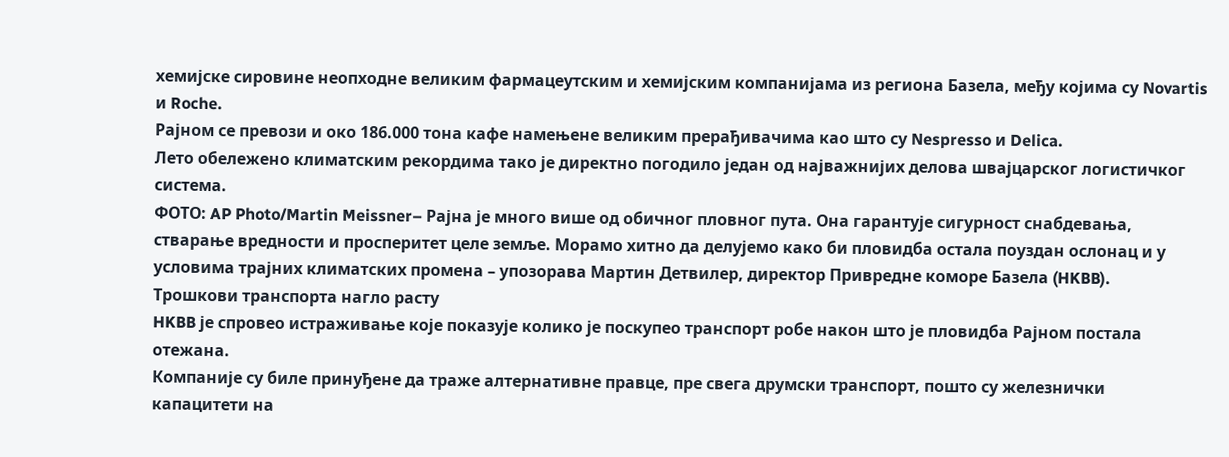хемијске сировине неопходне великим фармацеутским и хемијским компанијама из региона Базела, међу којима су Novartis и Roche.
Рајном се превози и око 186.000 тона кафе намењене великим прерађивачима као што су Nespresso и Delica.
Лето обележено климатским рекордима тако је директно погодило један од најважнијих делова швајцарског логистичког система.
ФОТО: AP Photo/Martin Meissner– Рајна је много више од обичног пловног пута. Она гарантује сигурност снабдевања, стварање вредности и просперитет целе земље. Морамо хитно да делујемо како би пловидба остала поуздан ослонац и у условима трајних климатских промена – упозорава Мартин Детвилер, директор Привредне коморе Базела (HKBB).
Трошкови транспорта нагло расту
HKBB је спровео истраживање које показује колико је поскупео транспорт робе након што је пловидба Рајном постала отежана.
Компаније су биле принуђене да траже алтернативне правце, пре свега друмски транспорт, пошто су железнички капацитети на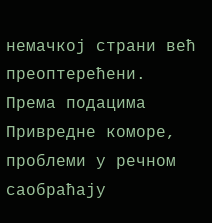немачкој страни већ преоптерећени.
Према подацима Привредне коморе, проблеми у речном саобраћају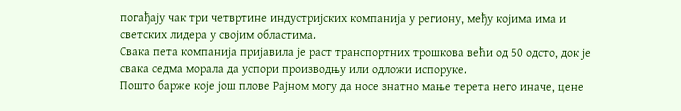погађају чак три четвртине индустријских компанија у региону, међу којима има и светских лидера у својим областима.
Свака пета компанија пријавила је раст транспортних трошкова већи од 50 одсто, док је свака седма морала да успори производњу или одложи испоруке.
Пошто барже које још плове Рајном могу да носе знатно мање терета него иначе, цене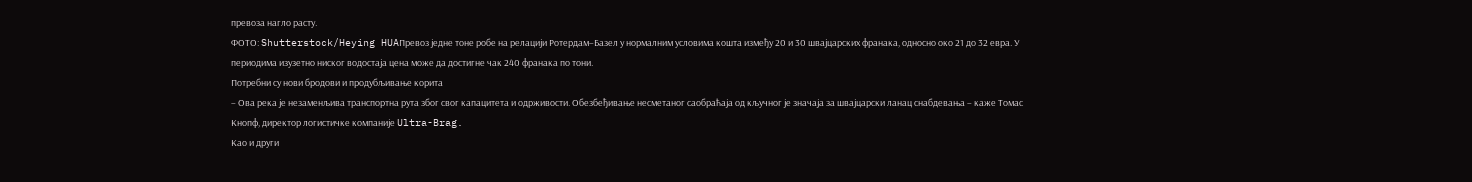превоза нагло расту.
ФОТО: Shutterstock/Heying HUAПревоз једне тоне робе на релацији Ротердам–Базел у нормалним условима кошта између 20 и 30 швајцарских франака, односно око 21 до 32 евра. У периодима изузетно ниског водостаја цена може да достигне чак 240 франака по тони.
Потребни су нови бродови и продубљивање корита
– Ова река је незаменљива транспортна рута због свог капацитета и одрживости. Обезбеђивање несметаног саобраћаја од кључног је значаја за швајцарски ланац снабдевања – каже Томас Кнопф, директор логистичке компаније Ultra-Brag.
Као и други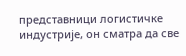представници логистичке индустрије, он сматра да све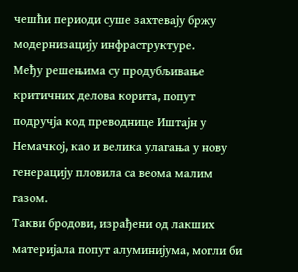чешћи периоди суше захтевају бржу модернизацију инфраструктуре.
Међу решењима су продубљивање критичних делова корита, попут подручја код преводнице Иштајн у Немачкој, као и велика улагања у нову генерацију пловила са веома малим газом.
Такви бродови, израђени од лакших материјала попут алуминијума, могли би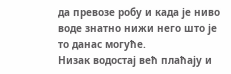да превозе робу и када је ниво воде знатно нижи него што је то данас могуће.
Низак водостај већ плаћају и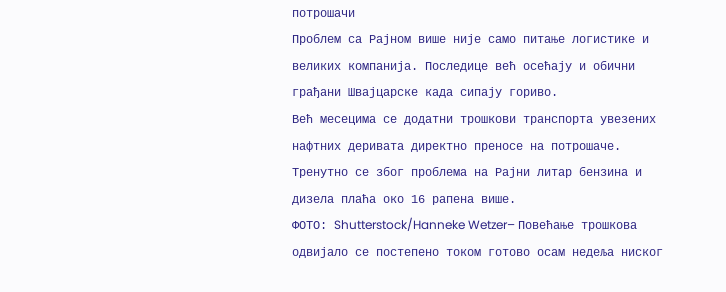потрошачи
Проблем са Рајном више није само питање логистике и великих компанија. Последице већ осећају и обични грађани Швајцарске када сипају гориво.
Већ месецима се додатни трошкови транспорта увезених нафтних деривата директно преносе на потрошаче.
Тренутно се због проблема на Рајни литар бензина и дизела плаћа око 16 рапена више.
ФОТО: Shutterstock/Hanneke Wetzer– Повећање трошкова одвијало се постепено током готово осам недеља ниског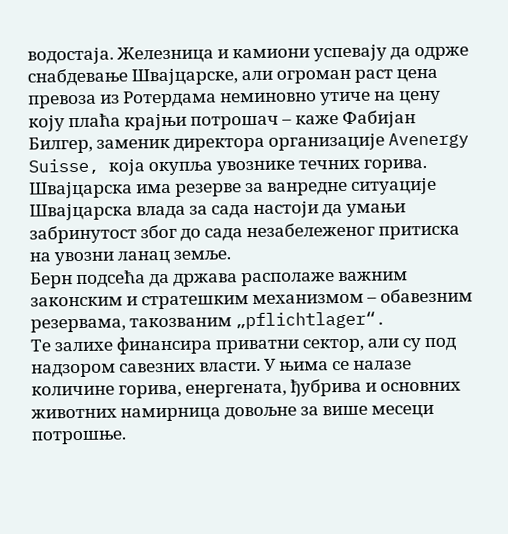водостаја. Железница и камиони успевају да одрже снабдевање Швајцарске, али огроман раст цена превоза из Ротердама неминовно утиче на цену коју плаћа крајњи потрошач – каже Фабијан Билгер, заменик директора организације Avenergy Suisse, која окупља увознике течних горива.
Швајцарска има резерве за ванредне ситуације
Швајцарска влада за сада настоји да умањи забринутост због до сада незабележеног притиска на увозни ланац земље.
Берн подсећа да држава располаже важним законским и стратешким механизмом – обавезним резервама, такозваним „pflichtlager“.
Те залихе финансира приватни сектор, али су под надзором савезних власти. У њима се налазе количине горива, енергената, ђубрива и основних животних намирница довољне за више месеци потрошње.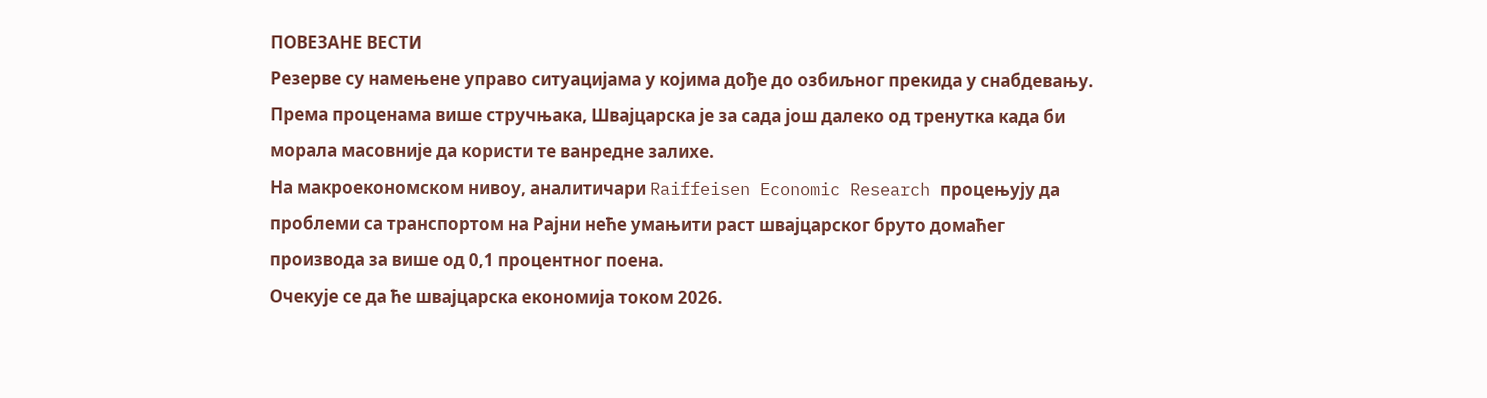ПОВЕЗАНЕ ВЕСТИ
Резерве су намењене управо ситуацијама у којима дође до озбиљног прекида у снабдевању.
Према проценама више стручњака, Швајцарска је за сада још далеко од тренутка када би морала масовније да користи те ванредне залихе.
На макроекономском нивоу, аналитичари Raiffeisen Economic Research процењују да проблеми са транспортом на Рајни неће умањити раст швајцарског бруто домаћег производа за више од 0,1 процентног поена.
Очекује се да ће швајцарска економија током 2026.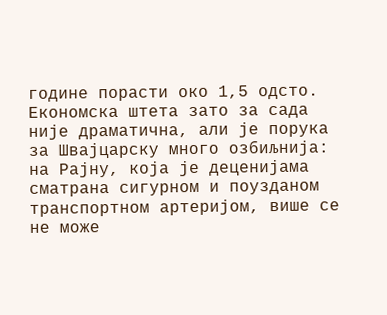године порасти око 1,5 одсто.
Економска штета зато за сада није драматична, али је порука за Швајцарску много озбиљнија: на Рајну, која је деценијама сматрана сигурном и поузданом транспортном артеријом, више се не може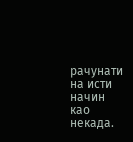рачунати на исти начин као некада.